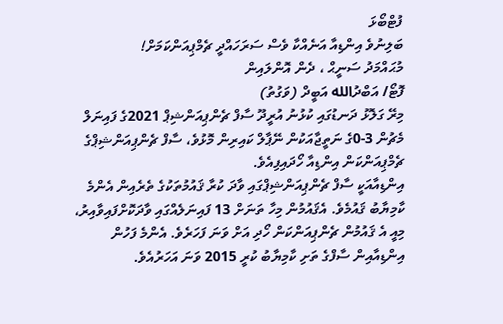ފުޓްބޯޅަ
ބަލިނުވެ އިންޑިއާ އަނެއްކާ ވެސް ސަރަހައްދީ ޗެމްޕިއަންކަމަށް!
މުޙައްމަދު ސަނީޙް ، ދެން އޮންލައިން
ފޮޓޯ/ އަބްދުالله އަބީދް (ވަގުތު)
މިރޭ ގަލޮޅު ދަނޑުގައި ކުޅުނު އުރީދޫ ސާފް ޗެންޕިއަންޝިޕް 2021ގެ ފައިނަލް މެޗުން 3-0ގެ ނަތީޖާއަކުން ނޭޕާލް ކައިރިން މޮޅުވެ، ސާފް ޗެންޕިއަންޝިޕްގެ ޗެމްޕިއަންކަން އިންޑިއާ ހޯދައިފިއެވެ.
އިންޑިއާއަކީ ސާފް ޗެންޕިއަންޝިޕްގައި ވާދަ ކުރާ ޤައުމުތަކުގެ ތެރެއިން އެންމެ ކާމިޔާބު ޤައުމެވެ. އެޤައުމުން މިހާ ތަނަށް 13 ފައިނަލެއްގައި ވާދަކޮށްފައިވާއިރު، މިއީ އެ ޤައުމުން ޗެންޕިއަންކަން ހޯދި އަށް ވަނަ ފަހަރެވެ. އެންމެ ފަހުން އިންޑިއާއިން ސާފްގެ ތަށި ކާމިޔާބު ކުރީ 2015 ވަނަ އަހަރުއެވެ.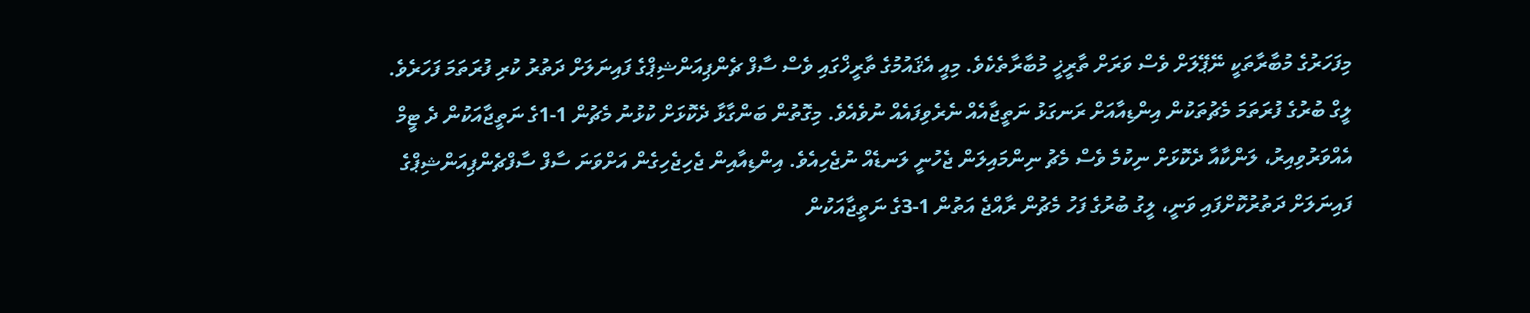މިފަހަރުގެ މުބާރާތަކީ ނޭޕޭލަށް ވެސް ވަރަށް ތާރީޚީ މުބާރާތެކެވެ. މިއީ އެޤައުމުގެ ތާރީޚްގައި ވެސް ސާފް ޗެންޕިއަންޝިޕްގެ ފައިނަލަށް ދަތުރު ކުރި ފުރަތަމަ ފަހަރެވެ.
ލީގް ބުރުގެ ފުރަތަމަ މެޗުތަކުން އިންޑިއާއަށް ރަނގަޅު ނަތީޖާއެއް ނެރެވިފައެއް ނުވެއެވެ. މިގޮތުން ބަންގާޅާ ދެކޮޅަށް ކުޅުނު މެޗުން 1-1ގެ ނަތީޖާއަކުން ދެ ޓީމް އެއްވަރުވިއިރު، ލަންކާއާ ދެކޮޅަށް ނިކުމެ ވެސް މެޗު ނިންމައިލަން ޖެހުނީ ލަނޑެއް ނުޖެހިއެވެ. އިންޑިއާއިން ޖެހިޖެހިގެން އަށްވަނަ ސާފް ސާފްޗެންޕިއަންޝިޕްގެ ފައިނަލަށް ދަތުރުކޮށްފައި ވަނީ، ލީގު ބުރުގެ ފަހު މެޗުން ރާއްޖެ އަތުން 1-3ގެ ނަތީޖާއަކުން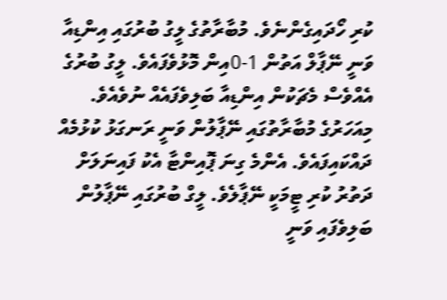ކުރި ހޯދައިގެންނެވެ. މުބާރާތުގެ ލީގު ބުރުގައި އިންޑިއާ ވަނީ ނޭޕާލް އަތުން 1-0އިން މޮޅުވެފައެވެ. ލީގު ބުރުގެ އެއްވެސް މެޗަކުން އިންޑިއާ ބަލިވެފައެއް ނުވެއެވެ.
މިއަހަރުގެ މުބާރާތުގައި ނޭޕާލުން ވަނީ ރަނގަޅު ކުޅުމެއް ދައްކައިފައެވެ. އެންމެ ގިނަ ޕޮއިންޓާ އެކު ފައިނަލަށް ދަތުރު ކުރި ޓީމަކީ ނޭޕާލެވެ. ލީގް ބުރުގައި ނޭޕާލުން ބަލިވެފައި ވަނީ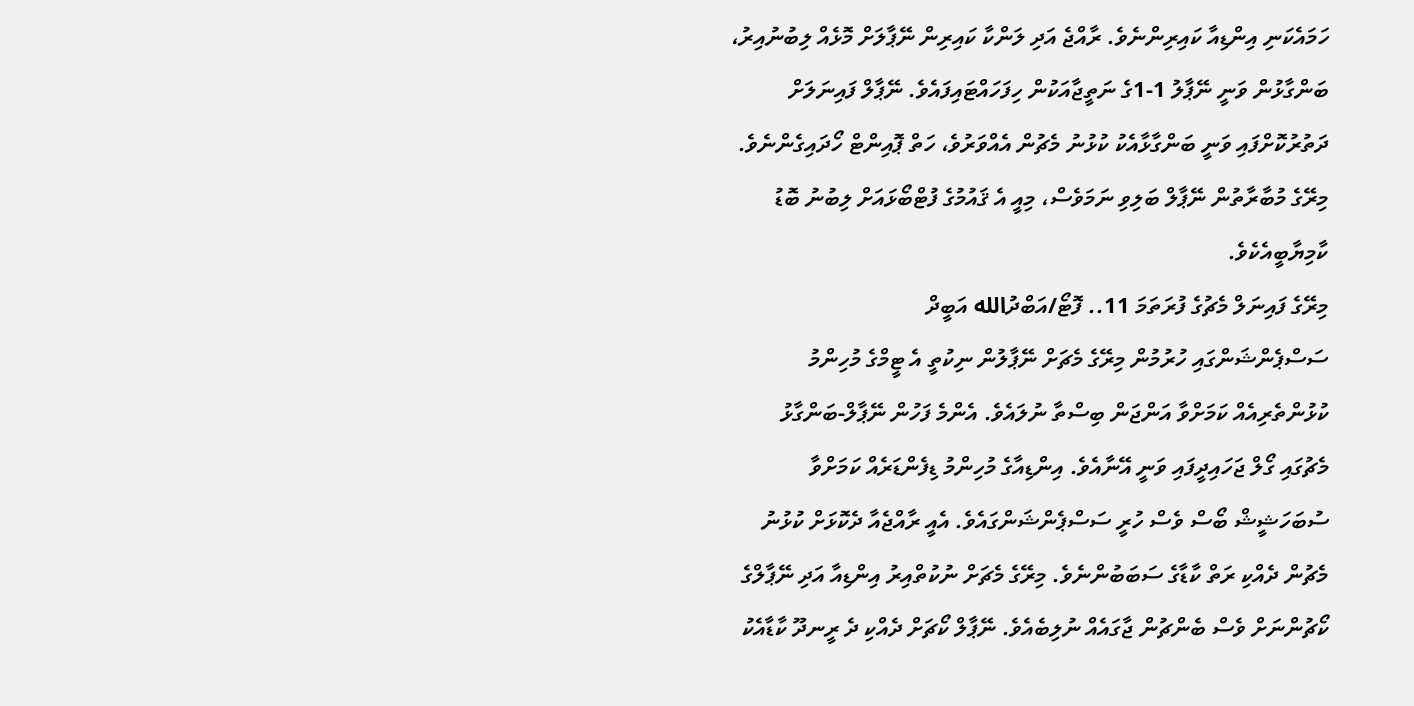ހަމައެކަނި އިންޑިއާ ކައިރިންނެވެ. ރާއްޖެ އަދި ލަންކާ ކައިރިން ނޭޕާލަށް މޮޅެއް ލިބުނުއިރު، ބަންގާޅުން ވަނީ ނޭޕާލު 1-1ގެ ނަތީޖާއަކުން ހިފަހައްޓައިފައެވެ. ނޭޕާލް ފައިނަލަށް ދަތުރުކޮށްފައި ވަނީ ބަންގާޅާއެކު ކުޅުނު މެޗުން އެއްވަރުވެ، ހަތް ޕޮއިންޓް ހޯދައިގެންނެވެ. މިރޭގެ މުބާރާތުން ނޭޕާލް ބަލިވި ނަމަވެސް، މިއީ އެ ޤައުމުގެ ފުޓްބޯޅައަށް ލިބުނު ބޮޑު ކާމިޔާބީއެކެވެ.
މިރޭގެ ފައިނަލް މެޗުގެ ފުރަތަމަ 11.. ފޮޓޯ/އަބްދުالله އަބީދް
ސަސްޕެންޝަންގައި ހުރުމުން މިރޭގެ މެޗަށް ނޭޕާލުން ނިކުތީ އެ ޓީމްގެ މުހިންމު ކުޅުންތެރިއެއް ކަމަށްވާ އަންޖަން ބިސްތާ ނުލައެވެ. އެންމެ ފަހުން ނޭޕާލް-ބަންގާޅު މެޗުގައި ގޯލް ޖަހައިދީފައި ވަނީ އޭނާއެވެ. އިންޑިއާގެ މުހިންމު ޑިފެންޑަރެއް ކަމަށްވާ ސުބަހަޝީޝް ބޯސް ވެސް ހުރީ ސަސްޕެންޝަންގައެވެ. އެއީ ރާއްޖެއާ ދެކޮޅަށް ކުޅުނު މެޗުން ދެއްކި ރަތް ކާޑާގެ ސަބަބުންނެވެ. މިރޭގެ މެޗަށް ނުކުތްއިރު އިންޑިއާ އަދި ނޭޕާލްގެ ކޯޗުންނަށް ވެސް ބެންޗުން ޖާގައެއް ނުލިބެއެވެ. ނޭޕާލް ކޯޗަށް ދެއްކި ދެ ރީނދޫ ކާޑާއެކު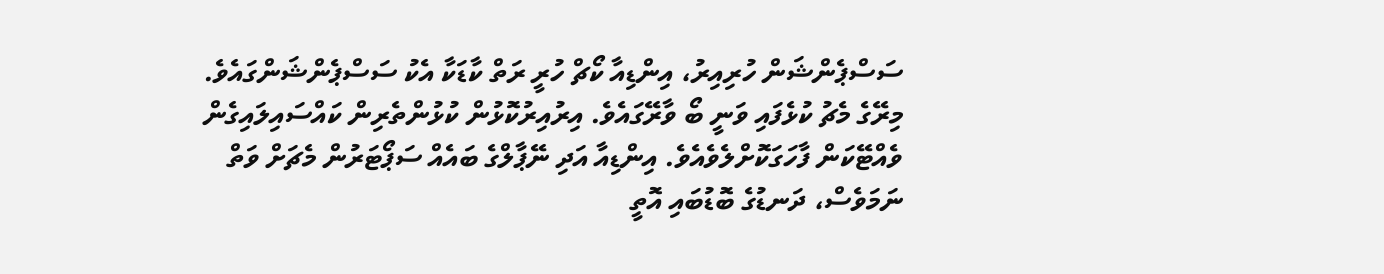ސަސްޕެންޝަން ހުރިއިރު، އިންޑިއާ ކޯޗް ހުރީ ރަތް ކާޑަކާ އެކު ސަސްޕެންޝަންގައެވެ.
މިރޭގެ މެޗު ކުޅެފައި ވަނީ ބޯ ވާރޭގައެވެ. އިރުއިރުކޮޅުން ކުޅުންތެރިން ކައްސައިލައިގެން ވެއްޓޭކަން ފާހަގަކޮށްލެވެއެވެ. އިންޑިއާ އަދި ނޭޕާލްގެ ބައެއް ސަޕޯޓަރުން މެޗަށް ވަތް ނަމަވެސް، ދަނޑުގެ ބޮޑުބައި އޮތީ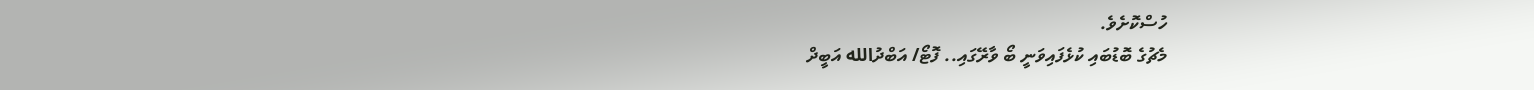ހުސްކޮށެވެ.
މެޗުގެ ބޮޑުބައި ކުޅެފައިވަނީ ބޯ ވާރޭގައި.. ފޮޓޯ/ އަބްދުالله އަބީދް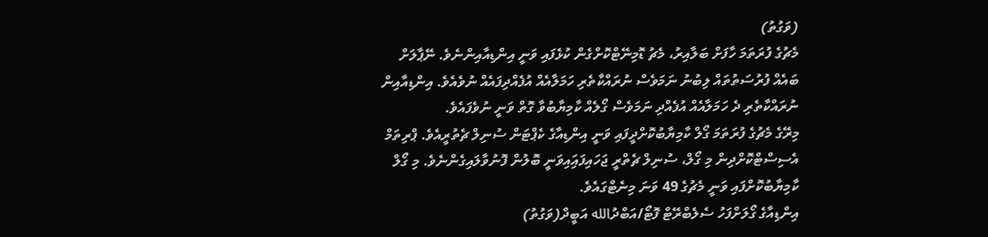(ވަގުތު)
މެޗުގެ ފުރަތަމަ ހާފަށް ބަލާއިރު، މެޗު ޑޮމިނޭޓްކޮށްގެން ކުޅެފައި ވަނީ އިންޑިއާއިންނެވެ. ނޭޕާލަށް ބައެއް ފުރުސަތުތައް ލިބުނު ނަމަވެސް ނުރައްކާތެރި ހަމަލާއެއް އުފެއްދިފައެއް ނުވެއެވެ. އިންޑިއާއިން ނުރައްކާތެރި ދެ ހަމަލާއެއް އުފެއްދި ނަމަވެސް ގޯލެއް ކާމިޔާބުވާ ގޮތް ވަނީ ނުވެފައެވެ.
މިރޭގެ މެޗުގެ ފުރަތަމަ ގޯލް ކާމިޔާބުކޮށްދީފައި ވަނީ އިންޑިއާގެ ކެޕްޓަން ސުނިލް ޗެތުރީއެވެ. ޕްރިތަމް އެސިސްޓްކޮށްދިން މި ގޯލް، ސުނިލް ޗެތްރީ ޖަހައިފައިައިވަނީ ބޮލުން ފޮނުވާލައިގެންނެވެ. މި ގޯލް ކާމިޔާބުކޮށްފައި ވަނީ މެޗުގެ 49 ވަނަ މިނެޓްގައެވެ.
އިންޑިއާގެ ގޯލަށްފަހު ސެލެބްރޭޓް ފޮޓޯ/އަބްދުالله އަބީދް(ވަގުތު)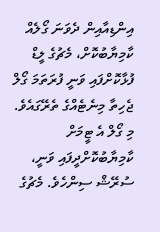އިންޑިއާއިން ދެވަނަ ގޯލެއް ކާމިޔާބުކޮށް، މެޗުގެ ލީޑް ފުޅާކޮށްފައި ވަނީ ފުރަތަމަ ގޯލް ޖެހިތާ މިނެޓެއްގެ ތެރޭގައެވެ. މި ގޯލް އެ ޓީމަށް ކާމިޔާބުކޮށްދީފައި ވަނީ، ސުރޭޝް ސިންހެވެ. މެޗުގެ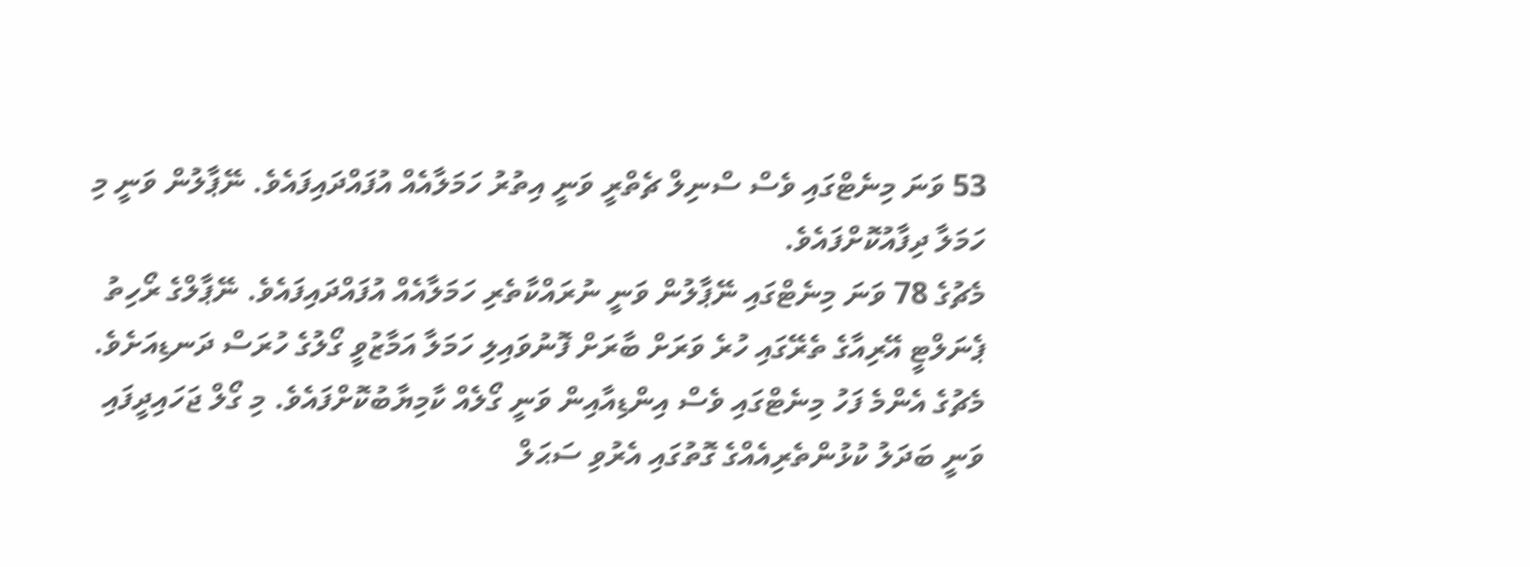53 ވަނަ މިނެޓްގައި ވެސް ސްނިލް ޗެތްރީ ވަނީ އިތުރު ހަމަލާއެއް އުފައްދައިފައެވެ. ނޭޕާލުން ވަނީ މި ހަމަލާ ދިފާއުކޮށްފައެވެ.
މެޗުގެ 78 ވަނަ މިނެޓްގައި ނޭޕާލުން ވަނީ ނުރައްކާތެރި ހަމަލާއެއް އުފައްދައިފައެވެ. ނޭޕާލްގެ ރޯހިތު ޕެނަލްޓީ އޭރިއާގެ ތެރޭގައި ހުރެ ވަރަށް ބާރަށް ފޮނުވައިލި ހަމަލާ އަމާޒުވީ ގޯލުގެ ހުރަސް ދަނޑިއަށެވެ.
މެޗުގެ އެންމެ ފަހު މިނެޓްގައި ވެސް އިންޑިއާއިން ވަނީ ގޯލެއް ކާމިޔާބުކޮށްފައެވެ. މި ގޯލް ޖަހައިދީފައި ވަނީ ބަދަލު ކުޅުންތެރިއެއްގެ ގޮތުގައި އެރުވި ސަޙަލް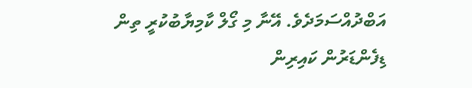އަބްދުއްސަމަދެވެ. އޭނާ މި ގޯލް ކާމިޔާބުކުރީ ތިން ޑިފެންޑަރުން ކައިރިން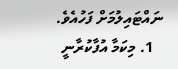ނައްޓައިލުމަށް ފަހުއެވެ.
  1. މިކަމާ އުފާކުރާނީ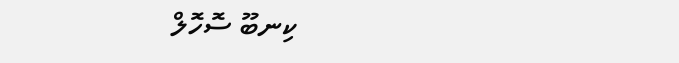ކިނބޫ ސޮހޮލް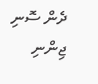ދެން ސޮނި ޖިންނި